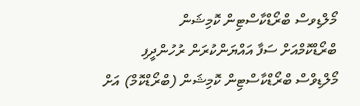މޯލްޑިވސް ބްރޯޑްކާސްޓިން ކޮމިޝަން
ބްރޯޑްކޮމްއަށް ސަފާ އައްޔަންކުރަން ރުހުންދީފި
މޯލްޑިވްސް ބްރޯޑްކާސްޓިން ކޮމިޝަން (ބްރޯޑްކޮމް) އަށް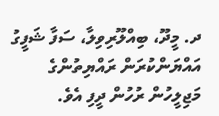ދ. މީދޫ، ބިއްލޫރިވިލާ، ސަފާ ޝަފީގު އައްޔަންކުރަން ރައްޔިތުންގެ މަޖިލީހުން ރުހުން ދީފި އެވެ.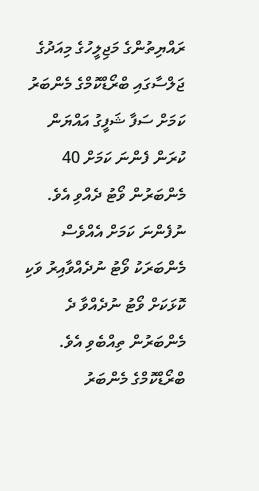ރައްޔިތުންގެ މަޖިލީހުގެ މިއަދުގެ ޖަލްސާގައި ބްރޯޑްކޮމްގެ މެންބަރު ކަމަށް ސަފާ ޝަފީގު އައްޔަން ކުރަން ފެންނަ ކަމަށް 40 މެންބަރުން ވޯޓު ދެއްވި އެވެ. ނުފެންނަ ކަމަށް އެއްވެސް މެންބަރަކު ވޯޓު ނުދެއްވާއިރު ވަކި ކޮޅަކަށް ވޯޓު ނުދެއްވާ ދެ މެންބަރުން ތިއްބެވި އެވެ.
ބްރޯޑްކޮމްގެ މެންބަރު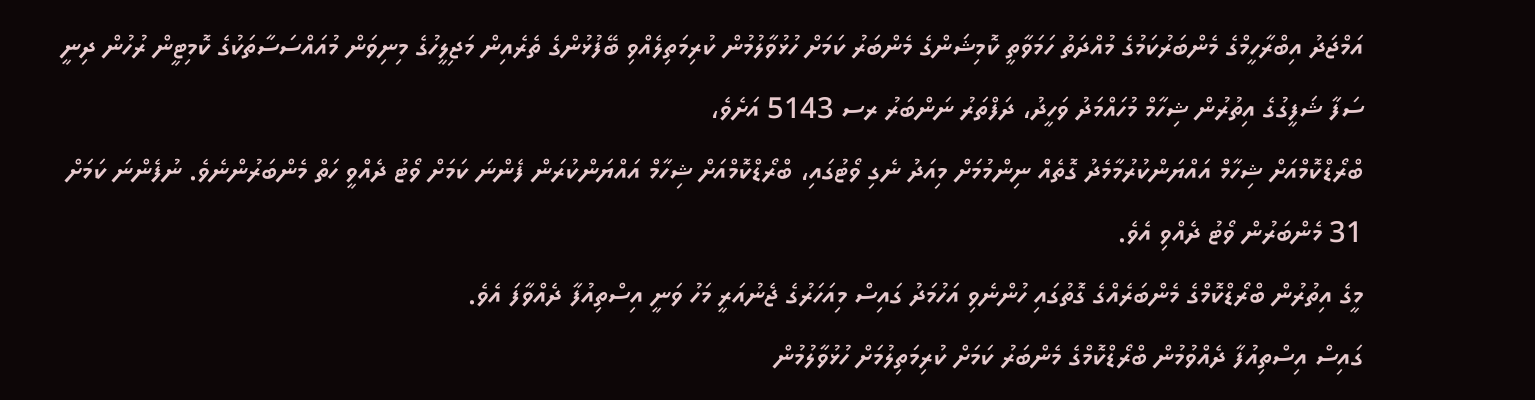އަމްޖަދު އިބްރާހީމްގެ މެންބަރުކަމުގެ މުއްދަތު ހަމަވާތީ ކޮމިޝަންގެ މެންބަރު ކަމަށް ހުޅުވާލުމުން ކުރިމަތިލެއްވި ބޭފުޅުންގެ ތެރެއިން މަޖިލީހުގެ މިނިވަން މުއައްސަސާތަކުގެ ކޮމިޓީން ރުހުން ދިނީ ސަފާ ޝަފީގުގެ އިތުރުން ޝިހާމް މުހައްމަދު ވަހީދު، ދަފްތަރު ނަންބަރު ރސ 5143 އަށެވެ،
ބްރޯޑްކޮމްއަށް ޝިހާމް އައްޔަންކުރުމާމެދު ގޮތެއް ނިންމުމަށް މިއަދު ނެގި ވޯޓުގައި، ބްރޯޑްކޮމްއަށް ޝިހާމް އައްޔަންކުރަން ފެންނަ ކަމަށް ވޯޓު ދެއްވީ ހަތް މެންބަރުންނެވެ. ނުފެންނަ ކަމަށް 31 މެންބަރުން ވޯޓު ދެއްވި އެވެ.
މީގެ އިތުރުން ބްރޯޑްކޮމްގެ މެންބަރެއްގެ ގޮތުގައި ހުންނެވި އަހުމަދު ގައިސް މިއަހަރުގެ ޖެނުއަރީ މަހު ވަނީ އިސްތިއުފާ ދެއްވާފަ އެވެ.
ގައިސް އިސްތިއުފާ ދެއްވުމުން ބްރޯޑްކޮމްގެ މެންބަރު ކަމަށް ކުރިމަތިލުމަށް ހުޅުވާލުމުން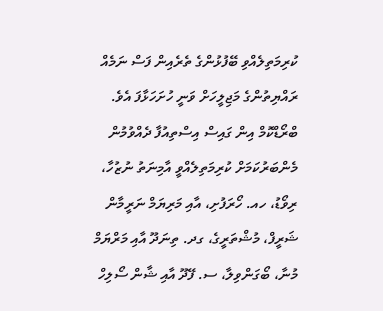ކުރިމަތިލެއްވި ބޭފުޅުންގެ ތެރެއިން ފަސް ނަމެއް ރައްޔިތުންގެ މަޖިލީހަށް ވަނީ ހުށަހަޅާފަ އެވެ.
ބްރޯޑްކޮމް އިން ގައިސް އިސްތިއުފާ ދެއްވުމުން މެންބަރުކަމަށް ކުރިމަތިލެއްވީ އާމިނަތު ނުޒުހާ، ރިވޯޑު، ހއ. ހޯރަފުށި، އާއި މަރިޔަމް ނަރީމާން ޝަރީފް، މުޝްތަރީގެ، ގދ. ތިނަދޫ އާއި މަރްޔަމް މުނާ، ބޯގަންވިލާ، ސ. ފޭދޫ އާއި ޝާން ސޯލިހް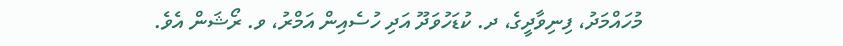މުހައްމަދު، ފިނިވާދީގެ، ދ. ކުޑަހުވަދޫ އަދި ހުސެއިން އަމްރު، ވ. ރޯޝަން އެވެ.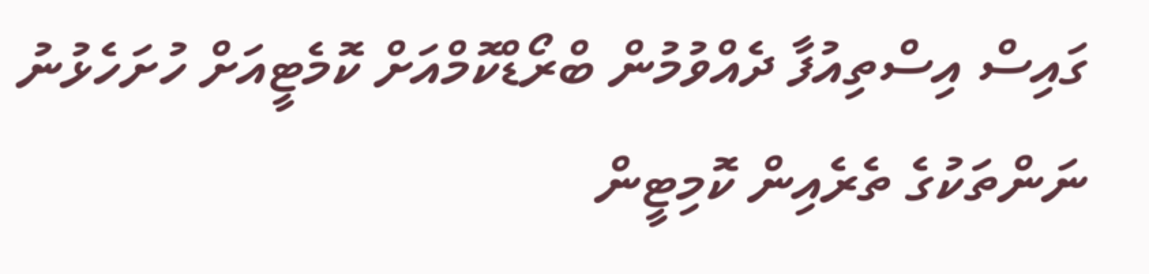ގައިސް އިސްތިއުފާ ދެއްވުމުން ބްރޯޑްކޮމްއަށް ކޮމެޓީއަށް ހުށަހެޅުނު ނަންތަކުގެ ތެރެއިން ކޮމިޓީން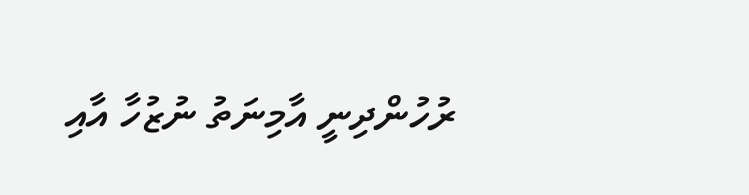ރުހުންދިނީ އާމިނަތު ނުޒުހާ އާއި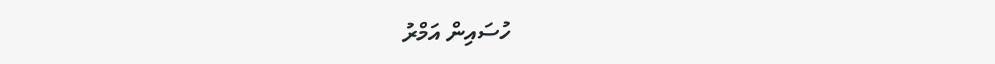ހުސައިން އަމްރު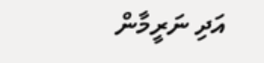އަދި ނަރީމާން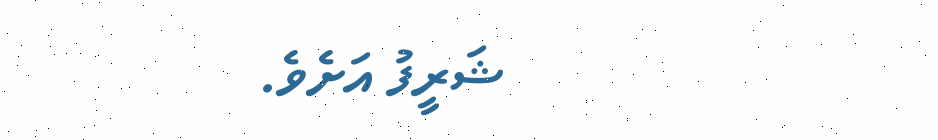ޝަރީފު އަށެވެ.